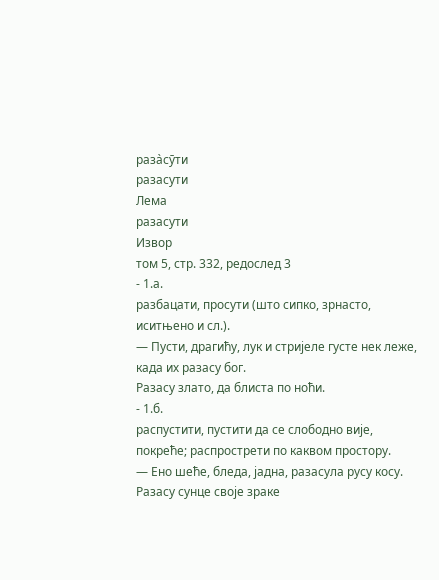раза̀сӯти
разасути
Лема
разасути
Извор
том 5, стр. 332, редослед 3
- 1.а.
разбацати, просути (што сипко, зрнасто, иситњено и сл.).
— Пусти, драгићу, лук и стријеле густе нек леже, када их разасу бог.
Разасу злато, да блиста по ноћи.
- 1.б.
распустити, пустити да се слободно вије, покреће; распрострети по каквом простору.
— Ено шеће, бледа, јадна, разасула русу косу.
Разасу сунце своје зраке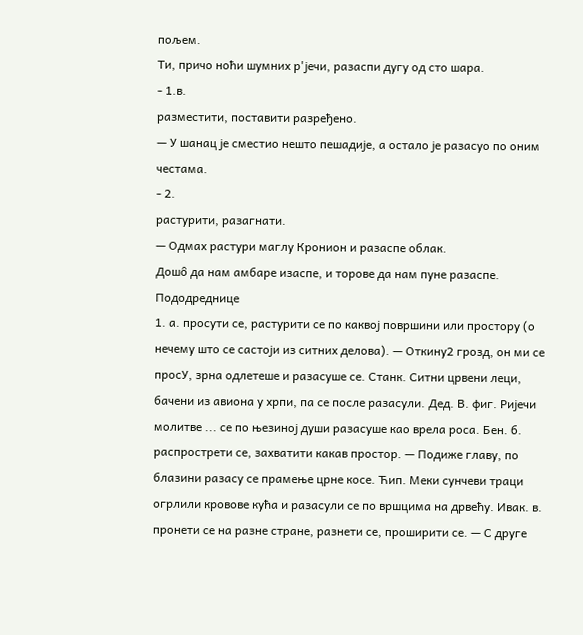пољем.
Ти, причо ноћи шумних р'јечи, разаспи дугу од сто шара.
- 1.в.
разместити, поставити разређено.
— У шанац је сместио нешто пешадије, а остало је разасуо по оним честама.
- 2.
растурити, разагнати.
— Одмах растури маглу Кронион и разаспе облак.
Дошо̑ да нам амбаре изаспе, и торове да нам пуне разаспе.
Пододреднице
1. а. просути се, растурити се по каквој површини или простору (о нечему што се састоји из ситних делова). — Откину2 грозд, он ми се просУ, зрна одлетеше и разасуше се. Станк. Ситни црвени леци, бачени из авиона у хрпи, па се после разасули. Дед. В. фиг. Ријечи молитве ... се по њезиној души разасуше као врела роса. Бен. б. распрострети се, захватити какав простор. — Подиже главу, по блазини разасу се прамење црне косе. Ћип. Меки сунчеви траци огрлили кровове кућа и разасули се по вршцима на дрвећу. Ивак. в. пронети се на разне стране, разнети се, проширити се. — С друге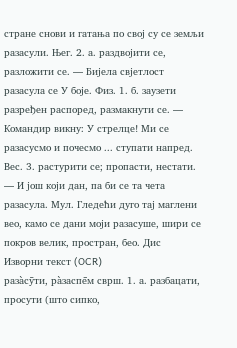стране снови и гатања по свој су се земљи разасули. Њег. 2. а. раздвојити се, разложити се. — Бијела свјетлост разасула се У боје. Физ. 1. б. заузети разређен распоред, размакнути се. — Командир викну: У стрелце! Ми се разасусмо и почесмо ... ступати напред. Вес. 3. растурити се; пропасти, нестати. — И још који дан, па би се та чета разасула. Мул. Гледећи дуго тај маглени вео, камо се дани моји разасуше, шири се покров велик, простран, бео. Дис
Изворни текст (OCR)
раза̀сӯти, ра̀заспе̄м сврш. 1. а. разбацати, просути (што сипко,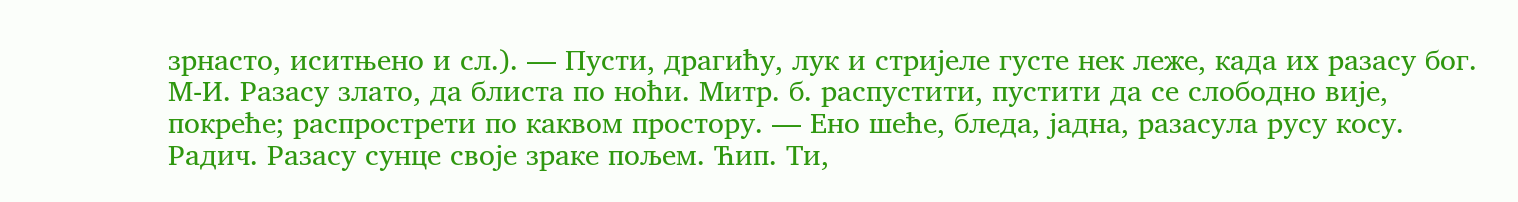зрнасто, иситњено и сл.). — Пусти, драгићу, лук и стријеле густе нек леже, када их разасу бог. М-И. Разасу злато, да блиста по ноћи. Митр. б. распустити, пустити да се слободно вије, покреће; распрострети по каквом простору. — Ено шеће, бледа, јадна, разасула русу косу. Радич. Разасу сунце своје зраке пољем. Ћип. Ти,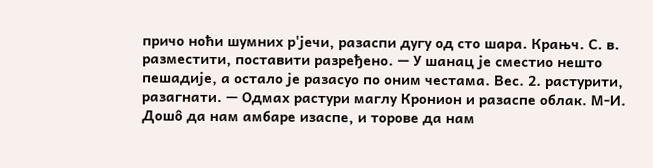причо ноћи шумних р'јечи, разаспи дугу од сто шара. Крањч. С. в. разместити, поставити разређено. — У шанац је сместио нешто пешадије, а остало је разасуо по оним честама. Вес. 2. растурити, разагнати. — Одмах растури маглу Кронион и разаспе облак. М-И. Дошо̑ да нам амбаре изаспе, и торове да нам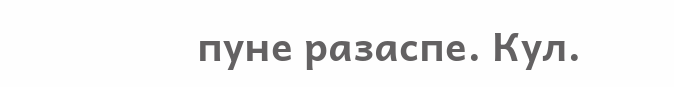пуне разаспе. Кул.